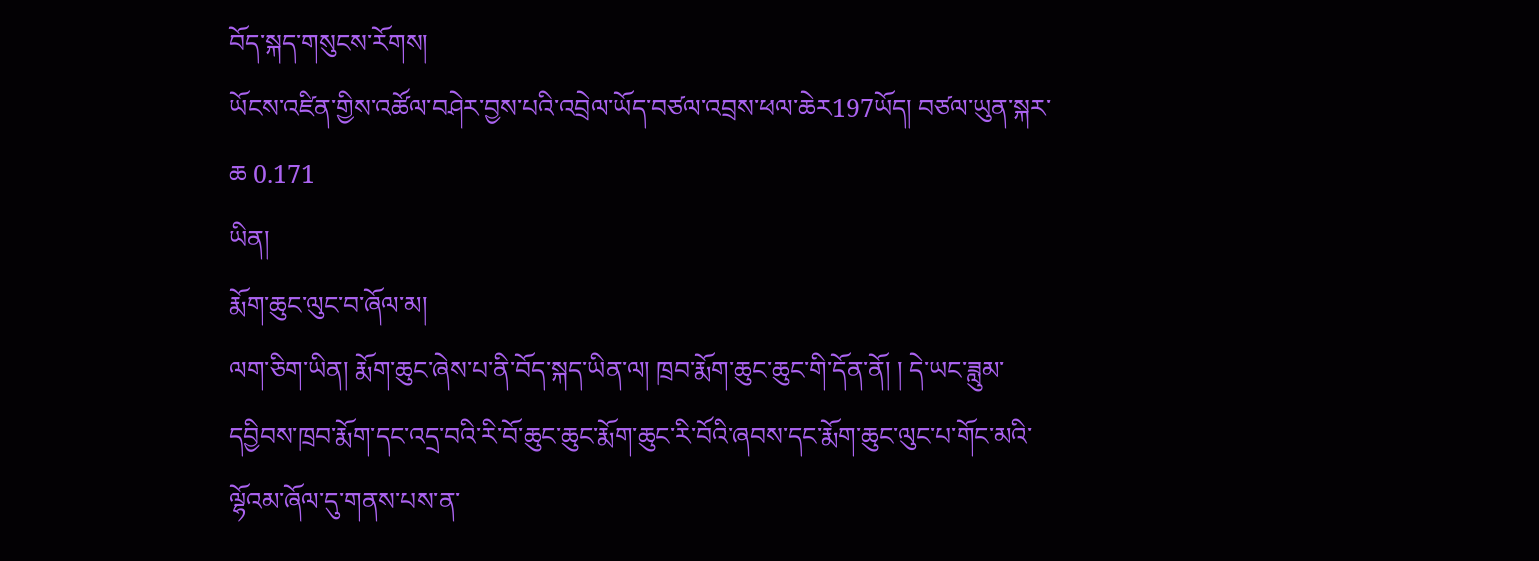བོད་སྐད་གསུངས་རོགས།
ཡོངས་འཛིན་གྱིས་འཚོལ་བཤེར་བྱས་པའི་འབྲེལ་ཡོད་བཙལ་འབྲས་ཕལ་ཆེར197ཡོད། བཙལ་ཡུན་སྐར་ཆ 0.171
ཡིན།
རྨོག་ཆུང་ལུང་བ་ཞོལ་མ།
ལག་ཅིག་ཡིན། རྨོག་ཆུང་ཞེས་པ་ནི་བོད་སྐད་ཡིན་ལ། ཁྲབ་རྨོག་ཆུང་ཆུང་གི་དོན་ནོ། ། དེ་ཡང་ཟླུམ་དབྱིབས་ཁྲབ་རྨོག་དང་འདྲ་བའི་རི་བོ་ཆུང་ཆུང་རྨོག་ཆུང་རི་བོའི་ཞབས་དང་རྨོག་ཆུང་ལུང་པ་གོང་མའི་ལྷོའམ་ཞོལ་དུ་གནས་པས་ན་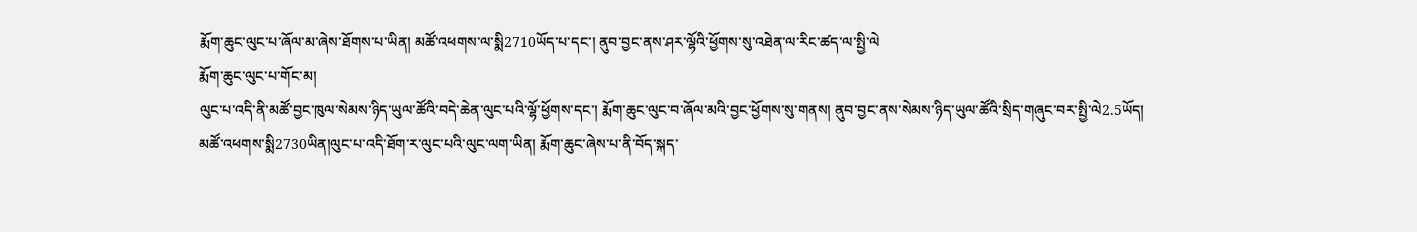རྨོག་ཆུང་ལུང་པ་ཞོལ་མ་ཞེས་ཐོགས་པ་ཡིན། མཚོ་འཕགས་ལ་སྨི2710ཡོད་པ་དང་། ནུབ་བྱང་ནས་ཤར་ལྷོའི་ཕྱོགས་སུ་འཐེན་ལ་རིང་ཚད་ལ་སྤྱི་ལེ
རྨོག་ཆུང་ལུང་པ་གོང་མ།
ལུང་པ་འདི་ནི་མཚོ་བྱང་ཁུལ་སེམས་ཉིད་ཡུལ་ཚོའི་བདེ་ཆེན་ལུང་པའི་ལྷོ་ཕྱོགས་དང་། རྨོག་ཆུང་ལུང་བ་ཞོལ་མའི་བྱང་ཕྱོགས་སུ་གནས། ནུབ་བྱང་ནས་སེམས་ཉིད་ཡུལ་ཚོའི་སྲིད་གཞུང་བར་སྤྱི་ལེ2.5ཡོད། མཚོ་འཕགས་སྨི2730ཡིན།ལུང་པ་འདི་ཐོག་ར་ལུང་པའི་ལུང་ལག་ཡིན། རྨོག་ཆུང་ཞེས་པ་ནི་བོད་སྐད་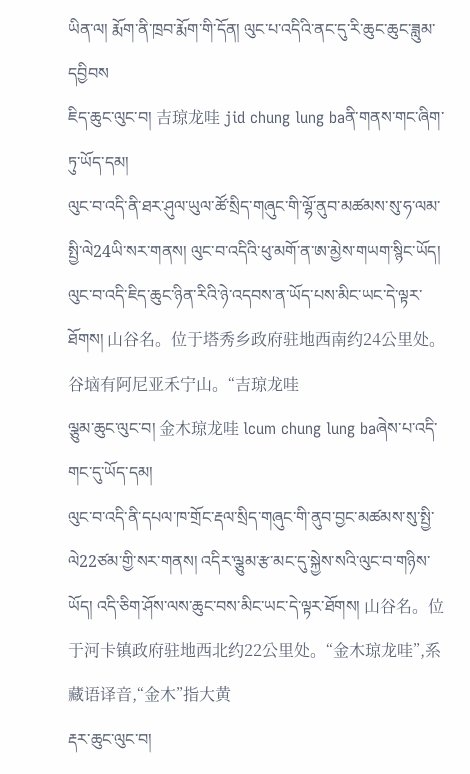ཡིན་ལ། རྨོག་ནི་ཁྲབ་རྨོག་གི་དོན། ལུང་པ་འདིའི་ནང་དུ་རི་ཆུང་ཆུང་ཟླུམ་དབྱིབས
ཇིད་ཆུང་ལུང་བ། 吉琼龙哇 jid chung lung baནི་གནས་གང་ཞིག་ཏུ་ཡོད་དམ།
ལུང་བ་འདི་ནི་ཐར་ཤུལ་ཡུལ་ཚོ་སྲིད་གཞུང་གི་ལྷོ་ནུབ་མཚམས་སུ་ཧ་ལམ་སྤྱི་ལེ24ཡི་སར་གནས། ལུང་བ་འདིའི་ཕུ་མགོ་ན་ཨ་མྱེས་གཡག་སྙིང་ཡོད། ལུང་བ་འདི་ཇིད་ཆུང་ཉིན་རིའི་ཉེ་འདབས་ན་ཡོད་པས་མིང་ཡང་དེ་ལྟར་ཐོགས། 山谷名。位于塔秀乡政府驻地西南约24公里处。谷垴有阿尼亚禾宁山。“吉琼龙哇
ལྕུམ་ཆུང་ལུང་བ། 金木琼龙哇 lcum chung lung baཞེས་པ་འདི་གང་དུ་ཡོད་དམ།
ལུང་བ་འདི་ནི་དཔལ་ཁ་གྲོང་རྡལ་སྲིད་གཞུང་གི་ནུབ་བྱང་མཚམས་སུ་སྤྱི་ལེ22ཙམ་གྱི་སར་གནས། འདིར་ལྕུམ་རྩ་མང་དུ་སྐྱེས་སའི་ལུང་བ་གཉིས་ཡོད། འདི་ཅིག་ཤོས་ལས་ཆུང་བས་མིང་ཡང་དེ་ལྟར་ཐོགས། 山谷名。位于河卡镇政府驻地西北约22公里处。“金木琼龙哇”,系藏语译音,“金木”指大黄
རྡར་ཆུང་ལུང་བ།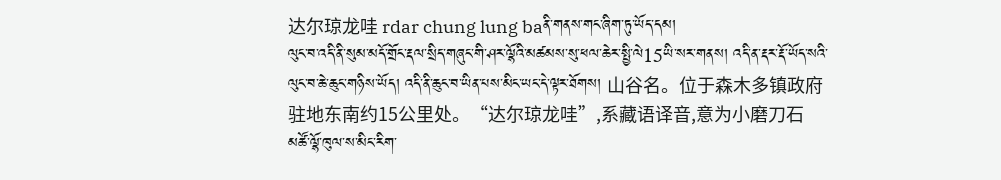达尔琼龙哇 rdar chung lung baནི་གནས་གང་ཞིག་ཏུ་ཡོད་དམ།
ལུང་བ་འདི་ནི་སུམ་མདོ་གྲོང་རྡལ་སྲིད་གཞུང་གི་ཤར་ལྷོའི་མཚམས་སུ་ཕལ་ཆེར་སྤྱི་ལེ15ཡི་སར་གནས། འདི་ན་རྡར་རྡོ་ཡོད་སའི་ལུང་བ་ཆེ་ཆུང་གཉིས་ཡོད། འདི་ནི་ཆུང་བ་ཡིན་པས་མིང་ཡང་དེ་ལྟར་ཐོགས། 山谷名。位于森木多镇政府驻地东南约15公里处。“达尔琼龙哇”,系藏语译音,意为小磨刀石
མཚོ་ལྷོ་ཁུལ་ས་མིང་རིག་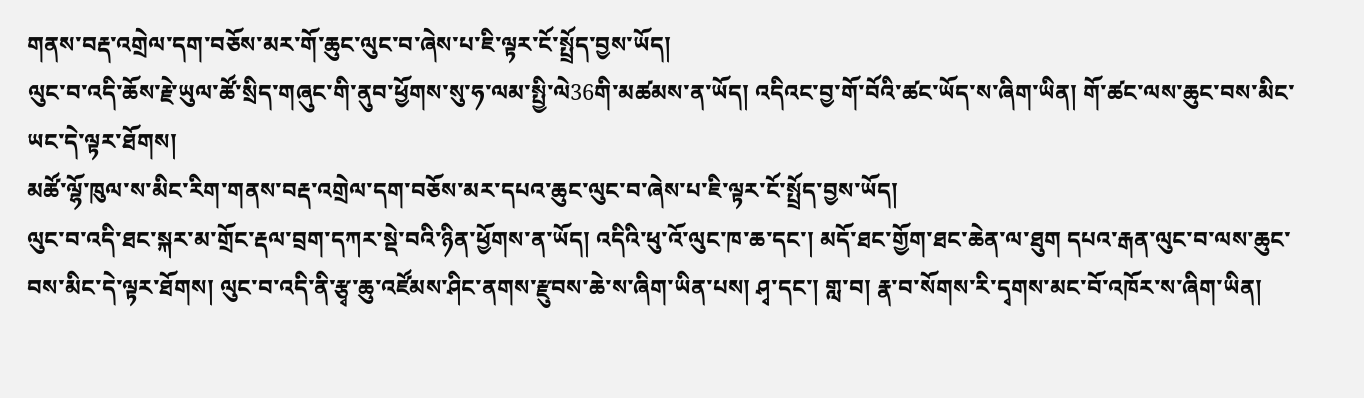གནས་བརྡ་འགྲེལ་དག་བཅོས་མར་གོ་ཆུང་ལུང་བ་ཞེས་པ་ཇི་ལྟར་ངོ་སྤྲོད་བྱས་ཡོད།
ལུང་བ་འདི་ཆོས་རྗེ་ཡུལ་ཚོ་སྲིད་གཞུང་གི་ནུབ་ཕྱོགས་སུ་ཧ་ལམ་སྤྱི་ལེ36གི་མཚམས་ན་ཡོད། འདིའང་བྱ་གོ་བོའི་ཚང་ཡོད་ས་ཞིག་ཡིན། གོ་ཚང་ལས་ཆུང་བས་མིང་ཡང་དེ་ལྟར་ཐོགས།
མཚོ་ལྷོ་ཁུལ་ས་མིང་རིག་གནས་བརྡ་འགྲེལ་དག་བཅོས་མར་དཔའ་ཆུང་ལུང་བ་ཞེས་པ་ཇི་ལྟར་ངོ་སྤྲོད་བྱས་ཡོད།
ལུང་བ་འདི་ཐང་སྐར་མ་གྲོང་རྡལ་བྲག་དཀར་སྡེ་བའི་ཉིན་ཕྱོགས་ན་ཡོད། འདིའི་ཕུ་འོ་ལུང་ཁ་ཆ་དང་། མདོ་ཐང་གྱོག་ཐང་ཆེན་ལ་ཐུག དཔའ་རྒན་ལུང་བ་ལས་ཆུང་བས་མིང་དེ་ལྟར་ཐོགས། ལུང་བ་འདི་ནི་རྩྭ་ཆུ་འཛོམས་ཤིང་ནགས་རྫུབས་ཆེ་ས་ཞིག་ཡིན་པས། ཤྭ་དང་། གླ་བ། རྣ་བ་སོགས་རི་དྭགས་མང་བོ་འཁོར་ས་ཞིག་ཡིན།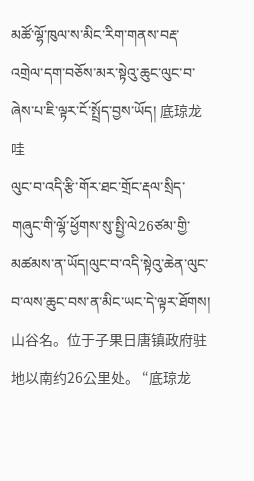མཚོ་ལྷོ་ཁུལ་ས་མིང་རིག་གནས་བརྡ་འགྲེལ་དག་བཅོས་མར་སྟེའུ་ཆུང་ལུང་བ་ཞེས་པ་ཇི་ལྟར་ངོ་སྤྲོད་བྱས་ཡོད། 底琼龙哇
ལུང་བ་འདི་རྩི་གོར་ཐང་གྲོང་རྡལ་སྲིད་གཞུང་གི་ལྷོ་ཕྱོགས་སུ་སྤྱི་ལེ26ཙམ་གྱི་མཚམས་ན་ཡོད།ལུང་བ་འདི་སྟེའུ་ཆེན་ལུང་བ་ལས་ཆུང་བས་ན་མིང་ཡང་དེ་ལྟར་ཐོགས། 山谷名。位于子果日唐镇政府驻地以南约26公里处。 “底琼龙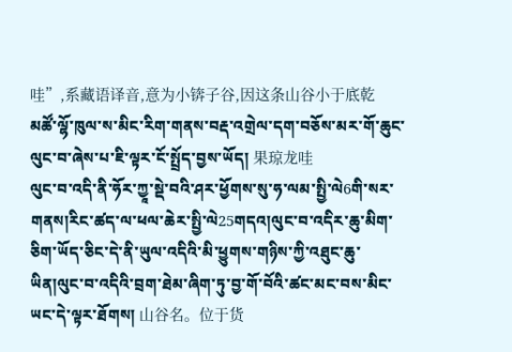哇”,系藏语译音,意为小锛子谷,因这条山谷小于底乾
མཚོ་ལྷོ་ཁུལ་ས་མིང་རིག་གནས་བརྡ་འགྲེལ་དག་བཅོས་མར་གོ་ཆུང་ལུང་བ་ཞེས་པ་ཇི་ལྟར་ངོ་སྤྲོད་བྱས་ཡོད། 果琼龙哇
ལུང་བ་འདི་ནི་ཧོར་ཀྱཱ་སྡེ་བའི་ཤར་ཕྱོགས་སུ་ཧ་ལམ་སྤྱི་ལེ6གི་སར་གནས།རིང་ཚད་ལ་ཕལ་ཆེར་སྤྱི་ལེ25གདའ།ལུང་བ་འདིར་ཆུ་མིག་ཅིག་ཡོད་ཅིང་དེ་ནི་ཡུལ་འདིའི་མི་ཕྱུགས་གཉིས་ཀྱི་འཐུང་ཆུ་ཡིན།ལུང་བ་འདིའི་བྲག་ཐེམ་ཞིག་ཏུ་བྱ་གོ་བོའི་ཚང་མང་བས་མིང་ཡང་དེ་ལྟར་ཐོགས། 山谷名。位于货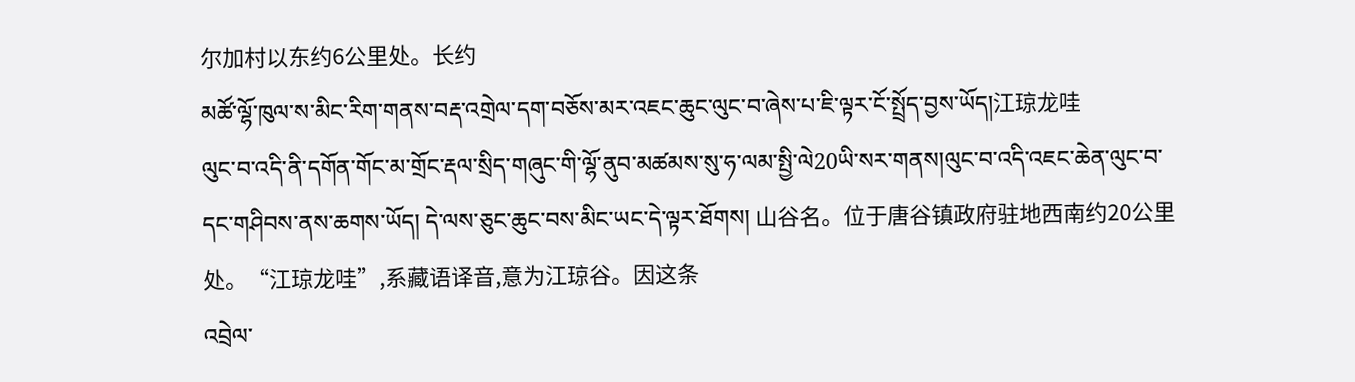尔加村以东约6公里处。长约
མཚོ་ལྷོ་ཁུལ་ས་མིང་རིག་གནས་བརྡ་འགྲེལ་དག་བཅོས་མར་འཇང་ཆུང་ལུང་བ་ཞེས་པ་ཇི་ལྟར་ངོ་སྤྲོད་བྱས་ཡོད།江琼龙哇
ལུང་བ་འདི་ནི་དགོན་གོང་མ་གྲོང་རྡལ་སྲིད་གཞུང་གི་ལྷོ་ནུབ་མཚམས་སུ་ཧ་ལམ་སྤྱི་ལེ20ཡི་སར་གནས།ལུང་བ་འདི་འཇང་ཆེན་ལུང་བ་དང་གཤིབས་ནས་ཆགས་ཡོད། དེ་ལས་ཅུང་ཆུང་བས་མིང་ཡང་དེ་ལྟར་ཐོགས། 山谷名。位于唐谷镇政府驻地西南约20公里处。“江琼龙哇”,系藏语译音,意为江琼谷。因这条
འབྲེལ་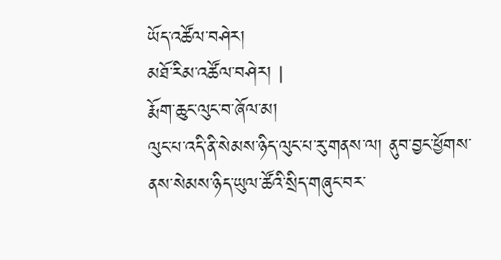ཡོད་འཚོལ་བཤེར།
མཐོ་རིམ་འཚོལ་བཤེར། |
རྨོག་ཆུང་ལུང་བ་ཞོལ་མ།
ལུང་པ་འདི་ནི་སེམས་ཉིད་ལུང་པ་རུ་གནས་ལ། ནུབ་བྱང་ཕྱོགས་ནས་སེམས་ཉིད་ཡུལ་ཚོའི་སྲིད་གཞུང་བར་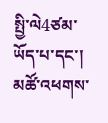སྤྱི་ལེ4ཙམ་ཡོད་པ་དང་། མཚོ་འཕགས་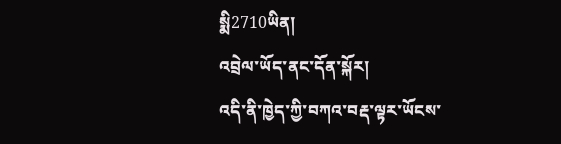སྨི2710ཡིན།
འབྲེལ་ཡོད་ནང་དོན་སྐོར།
འདི་ནི་ཁྱེད་ཀྱི་བཀའ་བརྡ་ལྟར་ཡོངས་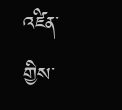འཛིན་གྱིས་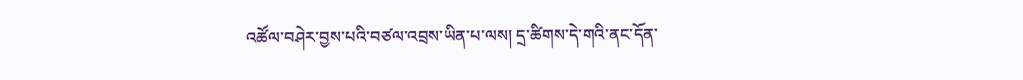འཚོལ་བཤེར་བྱས་པའི་བཙལ་འབྲས་ཡིན་པ་ལས། དྲ་ཚིགས་དེ་གའི་ནང་དོན་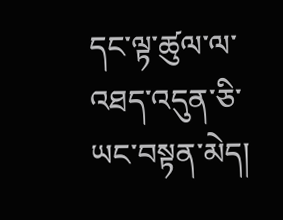དང་ལྟ་ཚུལ་ལ་འཐད་འདུན་ཅི་ཡང་བསྟན་མེད།